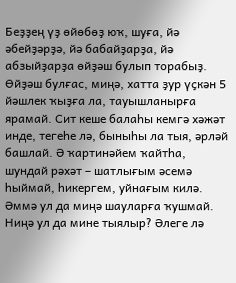Беҙҙең үҙ өйөбөҙ юҡ, шуға, йә әбейҙәрҙә, йә бабайҙарҙа, йә абзыйҙарҙа өйҙәш булып торабыҙ. Өйҙәш булғас, миңә, хатта ҙур үҫкән 5 йәшлек ҡыҙға ла, тауышланырға ярамай. Сит кеше балаһы кемгә хәжәт инде, тегеһе лә, быныһы ла тыя, әрләй башлай. Ә ҡартинәйем ҡайтһа, шундай рәхәт – шатлығым әсемә һыймай, һикергем, уйнағым килә. Әммә ул да миңә шауларға ҡушмай. Ниңә ул да мине тыялыр? Әлеге лә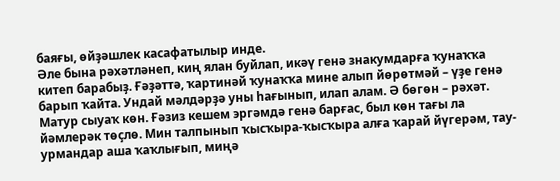баяғы, өйҙәшлек касафатылыр инде.
Әле бына рәхәтләнеп, киң ялан буйлап, икәү генә знакумдарға ҡунаҡҡа китеп барабыҙ. Ғәҙәттә, ҡартинәй ҡунаҡҡа мине алып йөрөтмәй – үҙе генә барып ҡайта. Ундай мәлдәрҙә уны һағынып, илап алам. Ә бөгөн – рәхәт. Матур сыуаҡ көн. Ғәзиз кешем эргәмдә генә барғас, был көн тағы ла йәмлерәк төҫлө. Мин талпынып ҡысҡыра-ҡысҡыра алға ҡарай йүгерәм, тау-урмандар аша ҡаҡлығып, миңә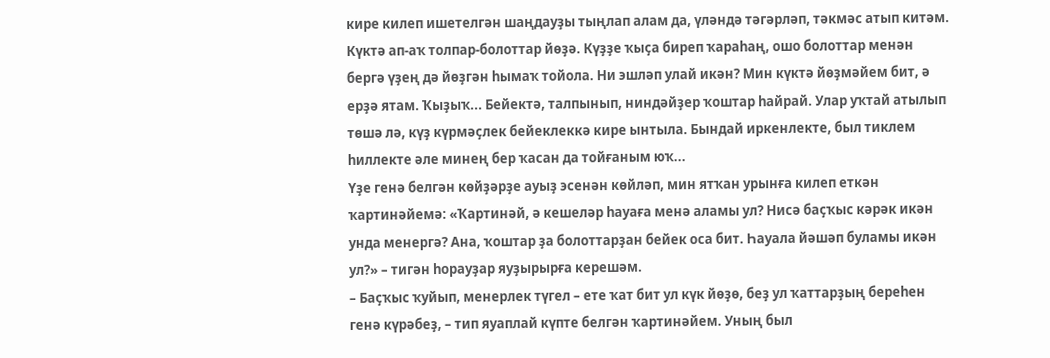кире килеп ишетелгән шаңдауҙы тыңлап алам да, үләндә тәгәрләп, тәкмәс атып китәм. Күктә ап-аҡ толпар-болоттар йөҙә. Күҙҙе ҡыҫа биреп ҡараһаң, ошо болоттар менән бергә үҙең дә йөҙгән һымаҡ тойола. Ни эшләп улай икән? Мин күктә йөҙмәйем бит, ә ерҙә ятам. Ҡыҙыҡ... Бейектә, талпынып, ниндәйҙер ҡоштар һайрай. Улар уҡтай атылып төшә лә, күҙ күрмәҫлек бейеклеккә кире ынтыла. Бындай иркенлекте, был тиклем һиллекте әле минең бер ҡасан да тойғаным юҡ...
Үҙе генә белгән көйҙәрҙе ауыҙ эсенән көйләп, мин ятҡан урынға килеп еткән ҡартинәйемә: «Ҡартинәй, ә кешеләр һауаға менә аламы ул? Нисә баҫҡыс кәрәк икән унда менергә? Ана, ҡоштар ҙа болоттарҙан бейек оса бит. Һауала йәшәп буламы икән ул?» – тигән һорауҙар яуҙырырға керешәм.
– Баҫҡыс ҡуйып, менерлек түгел – ете ҡат бит ул күк йөҙө, беҙ ул ҡаттарҙың береһен генә күрәбеҙ, – тип яуаплай күпте белгән ҡартинәйем. Уның был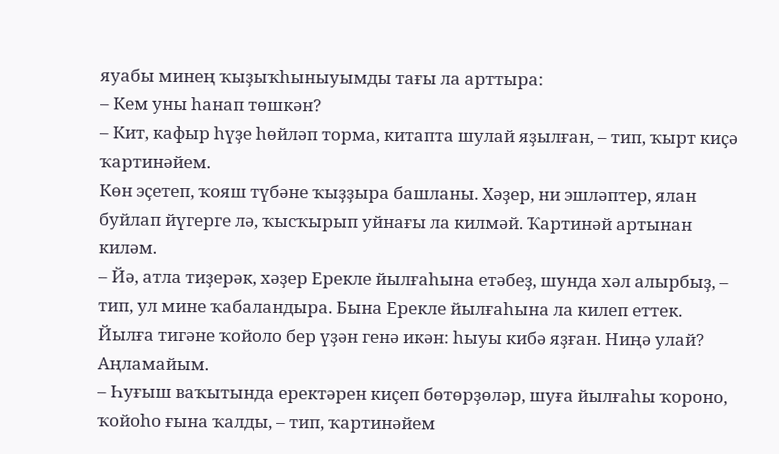яуабы минең ҡыҙыҡһыныуымды тағы ла арттыра:
– Кем уны һанап төшкән?
– Кит, кафыр һүҙе һөйләп торма, китапта шулай яҙылған, – тип, ҡырт киҫә ҡартинәйем.
Көн эҫетеп, ҡояш түбәне ҡыҙҙыра башланы. Хәҙер, ни эшләптер, ялан буйлап йүгерге лә, ҡысҡырып уйнағы ла килмәй. Ҡартинәй артынан киләм.
– Йә, атла тиҙерәк, хәҙер Ерекле йылғаһына етәбеҙ, шунда хәл алырбыҙ, – тип, ул мине ҡабаландыра. Бына Ерекле йылғаһына ла килеп еттек. Йылға тигәне ҡойоло бер үҙән генә икән: һыуы кибә яҙған. Ниңә улай? Аңламайым.
– Һуғыш ваҡытында еректәрен киҫеп бөтөрҙөләр, шуға йылғаһы ҡороно, ҡойоһо ғына ҡалды, – тип, ҡартинәйем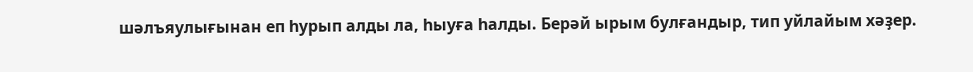шәлъяулығынан еп һурып алды ла, һыуға һалды. Берәй ырым булғандыр, тип уйлайым хәҙер.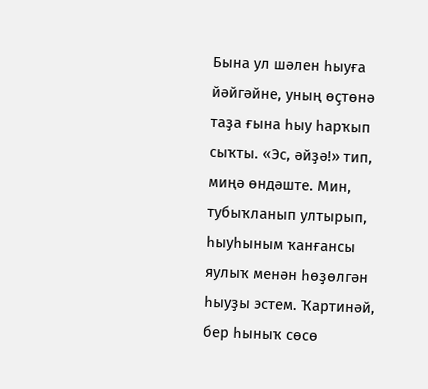Бына ул шәлен һыуға йәйгәйне, уның өҫтөнә таҙа ғына һыу һарҡып сыҡты. «Эс, әйҙә!» тип, миңә өндәште. Мин, тубыҡланып ултырып, һыуһыным ҡанғансы яулыҡ менән һөҙөлгән һыуҙы эстем. Ҡартинәй, бер һыныҡ сөсө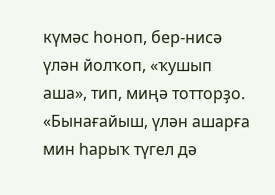күмәс һоноп, бер-нисә үлән йолҡоп, «ҡушып аша», тип, миңә тотторҙо. «Бынағайыш, үлән ашарға мин һарыҡ түгел дә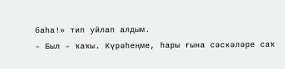баһа!» тип уйлап алдым.
– Был – ҡаҡы. Күрәһеңме, һары ғына сәскәләре саҡ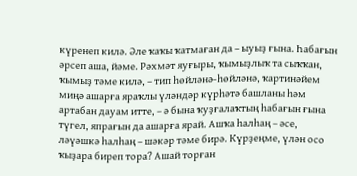күренеп килә. Әле ҡаҡы ҡатмаған да – ыуыҙ ғына. Һабағын әрсеп аша, йәме. Рәхмәт яуғыры, ҡымыҙлыҡ та сыҡҡан, ҡымыҙ тәме килә, – тип һөйләнә-һөйләнә, ҡартинәйем миңә ашарға яраҡлы үләндәр күрһәтә башланы һәм артабан дауам итте, – ә бына ҡуҙғалаҡтың һабағын ғына түгел, япрағын да ашарға ярай. Ашҡа һалһаң – әсе, ләүәшкә һалһаң – шәкәр тәме бирә. Күрҙеңме, үлән осо ҡыҙара биреп тора? Ашай торған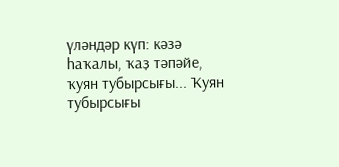үләндәр күп: кәзә һаҡалы, ҡаҙ тәпәйе, ҡуян тубырсығы... Ҡуян тубырсығы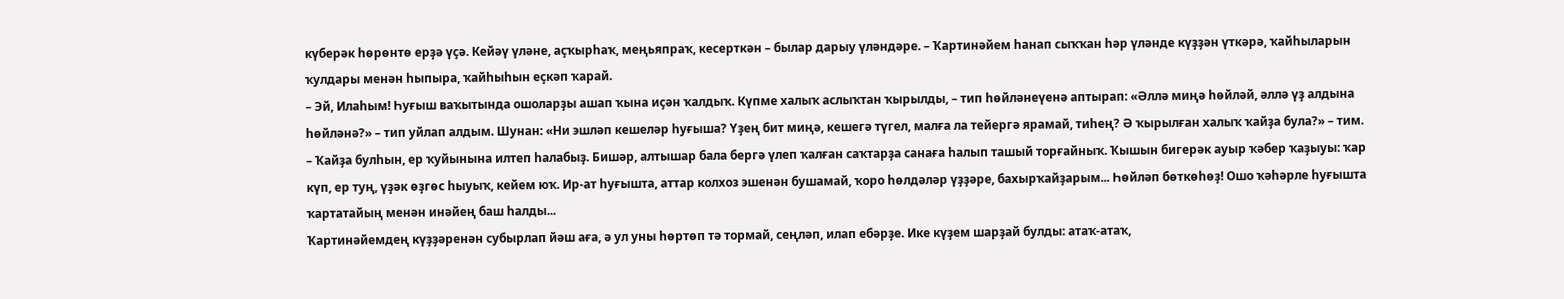күберәк һөрөнтө ерҙә үҫә. Кейәү үләне, аҫҡырһаҡ, меңьяпраҡ, кесерткән – былар дарыу үләндәре. – Ҡартинәйем һанап сыҡҡан һәр үләнде күҙҙән үткәрә, ҡайһыларын ҡулдары менән һыпыра, ҡайһыһын еҫкәп ҡарай.
– Эй, Илаһым! Һуғыш ваҡытында ошоларҙы ашап ҡына иҫән ҡалдыҡ. Күпме халыҡ аслыҡтан ҡырылды, – тип һөйләнеүенә аптырап: «Әллә миңә һөйләй, әллә үҙ алдына һөйләнә?» – тип уйлап алдым. Шунан: «Ни эшләп кешеләр һуғыша? Үҙең бит миңә, кешегә түгел, малға ла тейергә ярамай, тиһең? Ә ҡырылған халыҡ ҡайҙа була?» – тим.
– Ҡайҙа булһын, ер ҡуйынына илтеп һалабыҙ. Бишәр, алтышар бала бергә үлеп ҡалған саҡтарҙа санаға һалып ташый торғайныҡ. Ҡышын бигерәк ауыр ҡәбер ҡаҙыуы: ҡар күп, ер туң, үҙәк өҙгөс һыуыҡ, кейем юҡ. Ир-ат һуғышта, аттар колхоз эшенән бушамай, ҡоро һөлдәләр үҙҙәре, бахырҡайҙарым... Һөйләп бөткөһөҙ! Ошо ҡәһәрле һуғышта ҡартатайың менән инәйең баш һалды...
Ҡартинәйемдең күҙҙәренән субырлап йәш аға, ә ул уны һөртөп тә тормай, сеңләп, илап ебәрҙе. Ике күҙем шарҙай булды: атаҡ-атаҡ,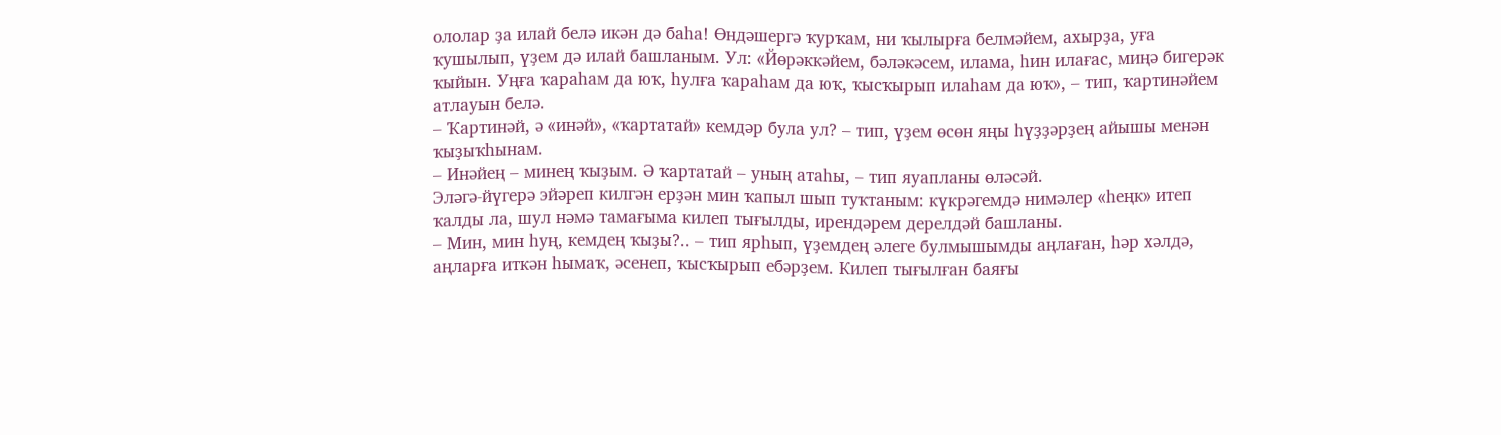ололар ҙа илай белә икән дә баһа! Өндәшергә ҡурҡам, ни ҡылырға белмәйем, ахырҙа, уға ҡушылып, үҙем дә илай башланым. Ул: «Йөрәккәйем, бәләкәсем, илама, һин илағас, миңә бигерәк ҡыйын. Уңға ҡараһам да юҡ, һулға ҡараһам да юҡ, ҡысҡырып илаһам да юҡ», – тип, ҡартинәйем атлауын белә.
– Ҡартинәй, ә «инәй», «ҡартатай» кемдәр була ул? – тип, үҙем өсөн яңы һүҙҙәрҙең айышы менән ҡыҙыҡһынам.
– Инәйең – минең ҡыҙым. Ә ҡартатай – уның атаһы, – тип яуапланы өләсәй.
Эләгә-йүгерә эйәреп килгән ерҙән мин ҡапыл шып туҡтаным: күкрәгемдә нимәлер «һеңк» итеп ҡалды ла, шул нәмә тамағыма килеп тығылды, ирендәрем дерелдәй башланы.
– Мин, мин һуң, кемдең ҡыҙы?.. – тип ярһып, үҙемдең әлеге булмышымды аңлаған, һәр хәлдә, аңларға иткән һымаҡ, әсенеп, ҡысҡырып ебәрҙем. Килеп тығылған баяғы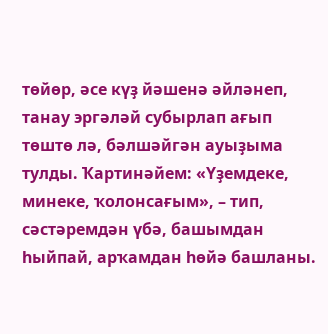төйөр, әсе күҙ йәшенә әйләнеп, танау эргәләй субырлап ағып төштө лә, бәлшәйгән ауыҙыма тулды. Ҡартинәйем: «Үҙемдеке, минеке, ҡолонсағым», – тип, сәстәремдән үбә, башымдан һыйпай, арҡамдан һөйә башланы.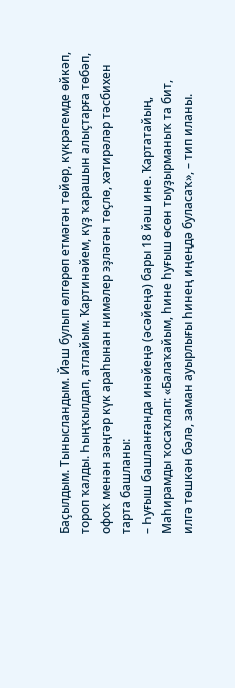Баҫылдым. Тынысландым. Йәш булып өлгөрөп етмәгән төйөр, күкрәгемде өйкәп, тороп ҡалды. Һыңҡылдап, атлайым. Ҡартинәйем, күҙ ҡарашын алыҫтарға төбәп, офоҡ менән зәңгәр күк араһынан нимәлер эҙләгән төҫлө, хәтирәләр тәсбихен тарта башланы:
– Һуғыш башланғанда инәйеңә (әсәйеңә) бары 18 йәш ине. Ҡартатайың, Маһирамды ҡосаҡлап: «Балаҡайым, һине һуғыш өсөн тыуҙырманыҡ та бит, илгә төшкән бәлә, заман ауырлығы һинең иңеңдә буласаҡ», – тип иланы.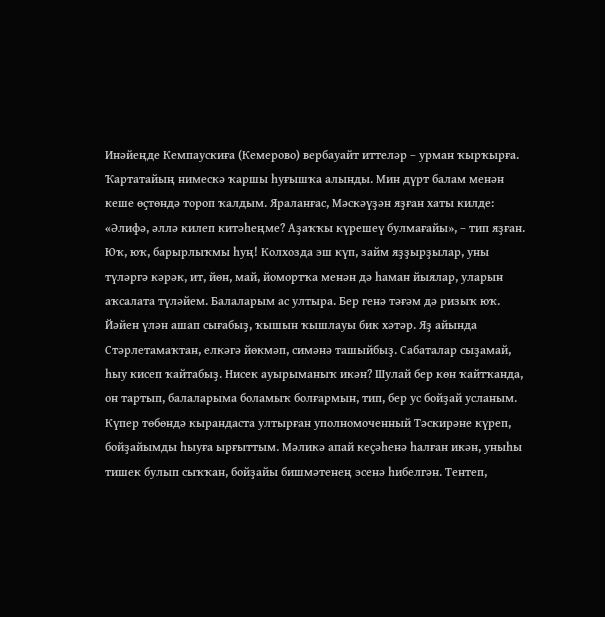Инәйеңде Кемпаускиға (Кемерово) вербауайт иттеләр – урман ҡырҡырға. Ҡартатайың нимескә ҡаршы һуғышҡа алынды. Мин дүрт балам менән кеше өҫтөндә тороп ҡалдым. Яраланғас, Мәскәүҙән яҙған хаты килде: «Әлифә, әллә килеп китәһеңме? Аҙаҡҡы күрешеү булмағайы», – тип яҙған. Юҡ, юҡ, барырлыҡмы һуң! Колхозда эш күп, займ яҙҙырҙылар, уны түләргә кәрәк, ит, йөн, май, йомортҡа менән дә һаман йыялар, уларын аҡсалата түләйем. Балаларым ас ултыра. Бер генә тәғәм дә ризыҡ юҡ. Йәйен үлән ашап сығабыҙ, ҡышын ҡышлауы бик хәтәр. Яҙ айында Стәрлетамаҡтан, елкәгә йөкмәп, симәнә ташыйбыҙ. Сабаталар сыҙамай, һыу кисеп ҡайтабыҙ. Нисек ауырыманыҡ икән? Шулай бер көн ҡайтҡанда, он тартып, балаларыма боламыҡ болғармын, тип, бер ус бойҙай усланым. Күпер төбөндә кырандаста ултырған уполномоченный Тәскирәне күреп, бойҙайымды һыуға ырғыттым. Мәликә апай кеҫәһенә һалған икән, уныһы тишек булып сыҡҡан, бойҙайы бишмәтенең эсенә һибелгән. Тентеп,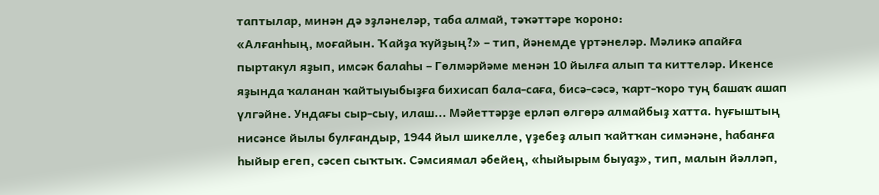таптылар, минән дә эҙләнеләр, таба алмай, тәҡәттәре ҡороно:
«Алғанһың, моғайын. Ҡайҙа ҡуйҙың?» – тип, йәнемде үртәнеләр. Мәликә апайға пыртакул яҙып, имсәк балаһы – Гөлмәрйәме менән 10 йылға алып та киттеләр. Икенсе яҙында ҡаланан ҡайтыуыбыҙға бихисап бала-саға, бисә-сәсә, ҡарт-ҡоро туң башаҡ ашап үлгәйне. Ундағы сыр-сыу, илаш... Мәйеттәрҙе ерләп өлгөрә алмайбыҙ хатта. Һуғыштың нисәнсе йылы булғандыр, 1944 йыл шикелле, үҙебеҙ алып ҡайтҡан симәнәне, һабанға һыйыр егеп, сәсеп сыҡтыҡ. Сәмсиямал әбейең, «һыйырым быуаҙ», тип, малын йәлләп,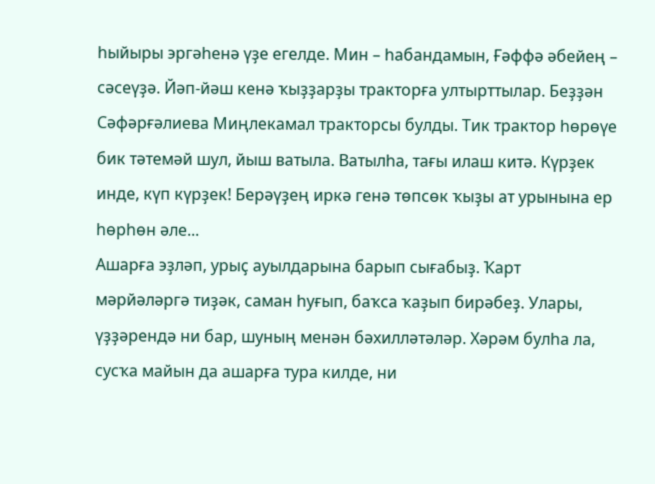һыйыры эргәһенә үҙе егелде. Мин – һабандамын, Ғәффә әбейең – сәсеүҙә. Йәп-йәш кенә ҡыҙҙарҙы тракторға ултырттылар. Беҙҙән Сәфәрғәлиева Миңлекамал тракторсы булды. Тик трактор һөрөүе бик тәтемәй шул, йыш ватыла. Ватылһа, тағы илаш китә. Күрҙек инде, күп күрҙек! Берәүҙең иркә генә төпсөк ҡыҙы ат урынына ер һөрһөн әле...
Ашарға эҙләп, урыҫ ауылдарына барып сығабыҙ. Ҡарт мәрйәләргә тиҙәк, саман һуғып, баҡса ҡаҙып бирәбеҙ. Улары, үҙҙәрендә ни бар, шуның менән бәхилләтәләр. Хәрәм булһа ла, сусҡа майын да ашарға тура килде, ни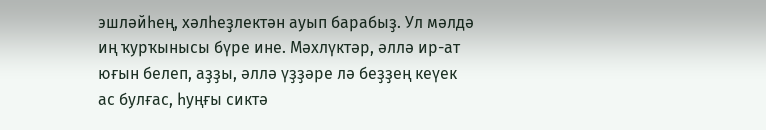эшләйһең, хәлһеҙлектән ауып барабыҙ. Ул мәлдә иң ҡурҡынысы бүре ине. Мәхлүктәр, әллә ир-ат юғын белеп, аҙҙы, әллә үҙҙәре лә беҙҙең кеүек ас булғас, һуңғы сиктә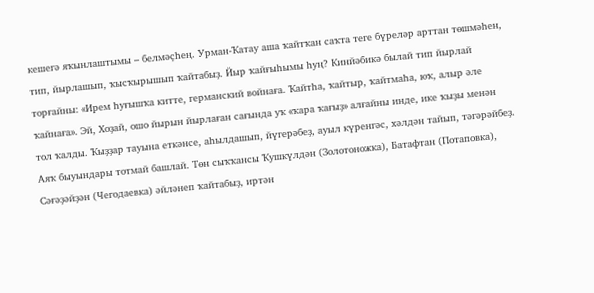кешегә яҡынлаштымы – белмәҫһең. Урман-Ҡатау аша ҡайтҡан саҡта теге бүреләр арттан төшмәһен, тип, йырлашып, ҡысҡырышып ҡайтабыҙ. Йыр ҡайғыһымы һуң? Кинйәбикә былай тип йырлай торғайны: «Ирем һуғышҡа китте, германский войнаға. Ҡайтһа, ҡайтыр, ҡайтмаһа, юҡ, алыр әле ҡайнаға». Эй, Хоҙай, ошо йырын йырлаған сағында уҡ «ҡара ҡағыҙ» алғайны инде, ике ҡыҙы менән тол ҡалды. Ҡыҙҙар тауына еткәнсе, аһылдашып, йүгерәбеҙ, ауыл күренгәс, хәлдән тайып, тәгәрәйбеҙ. Аяҡ быуындары тотмай башлай. Төн сыҡҡансы Ҡушкүлдән (Золотоножка), Батафтан (Потаповка), Сәғәҙәйҙән (Чегодаевка) әйләнеп ҡайтабыҙ, иртән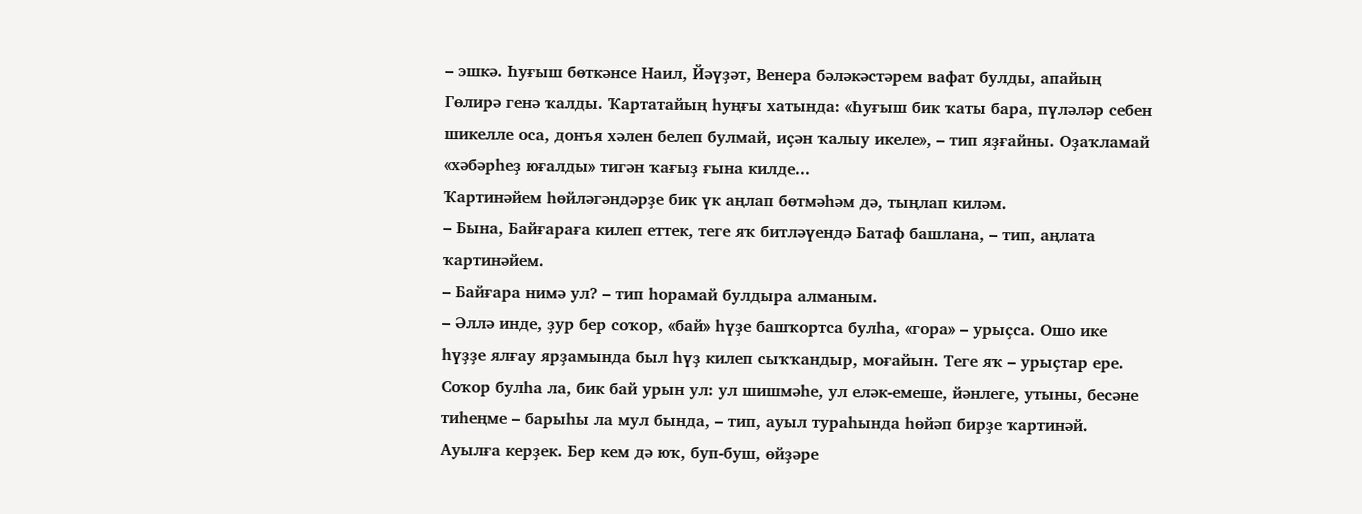– эшкә. Һуғыш бөткәнсе Наил, Йәүҙәт, Венера бәләкәстәрем вафат булды, апайың Гөлирә генә ҡалды. Ҡартатайың һуңғы хатында: «Һуғыш бик ҡаты бара, пүләләр себен шикелле оса, донъя хәлен белеп булмай, иҫән ҡалыу икеле», – тип яҙғайны. Оҙаҡламай «хәбәрһеҙ юғалды» тигән ҡағыҙ ғына килде...
Ҡартинәйем һөйләгәндәрҙе бик үк аңлап бөтмәһәм дә, тыңлап киләм.
– Бына, Байғараға килеп еттек, теге яҡ битләүендә Батаф башлана, – тип, аңлата ҡартинәйем.
– Байғара нимә ул? – тип һорамай булдыра алманым.
– Әллә инде, ҙур бер соҡор, «бай» һүҙе башҡортса булһа, «гора» – урыҫса. Ошо ике һүҙҙе ялғау ярҙамында был һүҙ килеп сыҡҡандыр, моғайын. Теге яҡ – урыҫтар ере. Соҡор булһа ла, бик бай урын ул: ул шишмәһе, ул еләк-емеше, йәнлеге, утыны, бесәне тиһеңме – барыһы ла мул бында, – тип, ауыл тураһында һөйәп бирҙе ҡартинәй. Ауылға керҙек. Бер кем дә юҡ, буп-буш, өйҙәре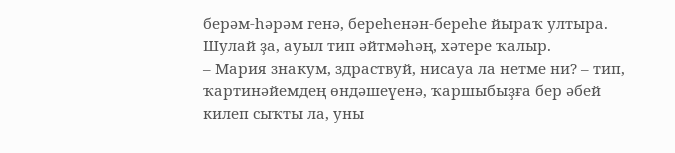берәм-һәрәм генә, береһенән-береһе йыраҡ ултыра. Шулай ҙа, ауыл тип әйтмәһәң, хәтере ҡалыр.
– Мария знакум, здраствуй, нисауа ла нетме ни? – тип, ҡартинәйемдең өндәшеүенә, ҡаршыбыҙға бер әбей килеп сыҡты ла, уны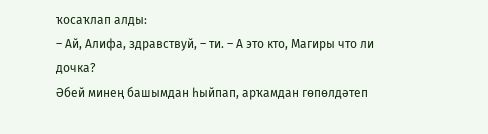ҡосаҡлап алды:
– Ай, Алифа, здравствуй, – ти. – А это кто, Магиры что ли дочка?
Әбей минең башымдан һыйпап, арҡамдан гөпөлдәтеп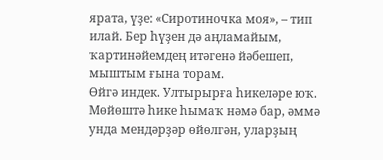ярата, үҙе: «Сиротиночка моя», – тип илай. Бер һүҙен дә аңламайым, ҡартинәйемдең итәгенә йәбешеп, мыштым ғына торам.
Өйгә индек. Ултырырға һикеләре юҡ. Мөйөштә һике һымаҡ нәмә бар, әммә унда мендәрҙәр өйөлгән, уларҙың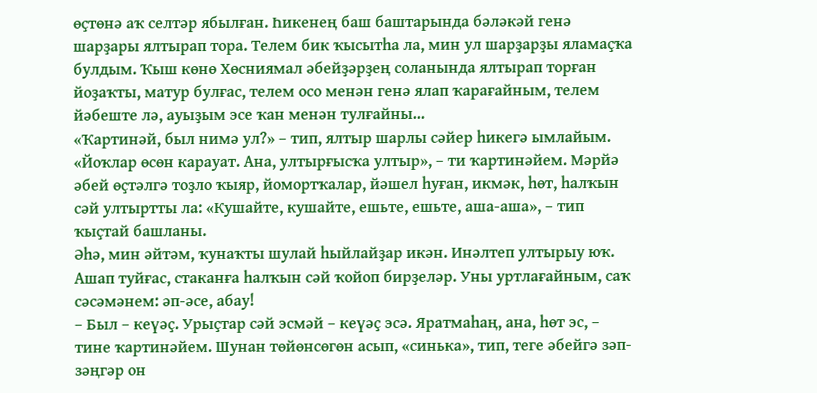өҫтөнә аҡ селтәр ябылған. Һикенең баш баштарында бәләкәй генә шарҙары ялтырап тора. Телем бик ҡысытһа ла, мин ул шарҙарҙы яламаҫҡа булдым. Ҡыш көнө Хөсниямал әбейҙәрҙең соланында ялтырап торған йоҙаҡты, матур булғас, телем осо менән генә ялап ҡарағайным, телем йәбеште лә, ауыҙым эсе ҡан менән тулғайны...
«Ҡартинәй, был нимә ул?» – тип, ялтыр шарлы сәйер һикегә ымлайым. «Йоҡлар өсөн карауат. Ана, ултырғысҡа ултыр», – ти ҡартинәйем. Мәрйә әбей өҫтәлгә тоҙло ҡыяр, йомортҡалар, йәшел һуған, икмәк, һөт, һалҡын сәй ултыртты ла: «Кушайте, кушайте, ешьте, ешьте, аша-аша», – тип ҡыҫтай башланы.
Әһә, мин әйтәм, ҡунаҡты шулай һыйлайҙар икән. Инәлтеп ултырыу юҡ.
Ашап туйғас, стаканға һалҡын сәй ҡойоп бирҙеләр. Уны уртлағайным, саҡ сәсәмәнем: әп-әсе, абау!
– Был – кеүәҫ. Урыҫтар сәй эсмәй – кеүәҫ эсә. Яратмаһаң, ана, һөт эс, – тине ҡартинәйем. Шунан төйөнсөгөн асып, «синька», тип, теге әбейгә зәп-зәңгәр он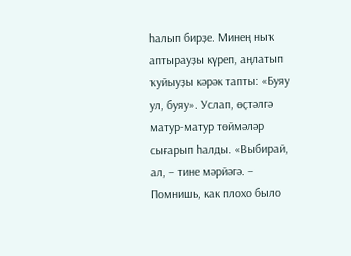һалып бирҙе. Минең ныҡ аптырауҙы күреп, аңлатып ҡуйыуҙы кәрәк тапты: «Буяу ул, буяу». Услап, өҫтәлгә матур-матур төймәләр сығарып һалды. «Выбирай, ал, – тине мәрйәгә. – Помнишь, как плохо было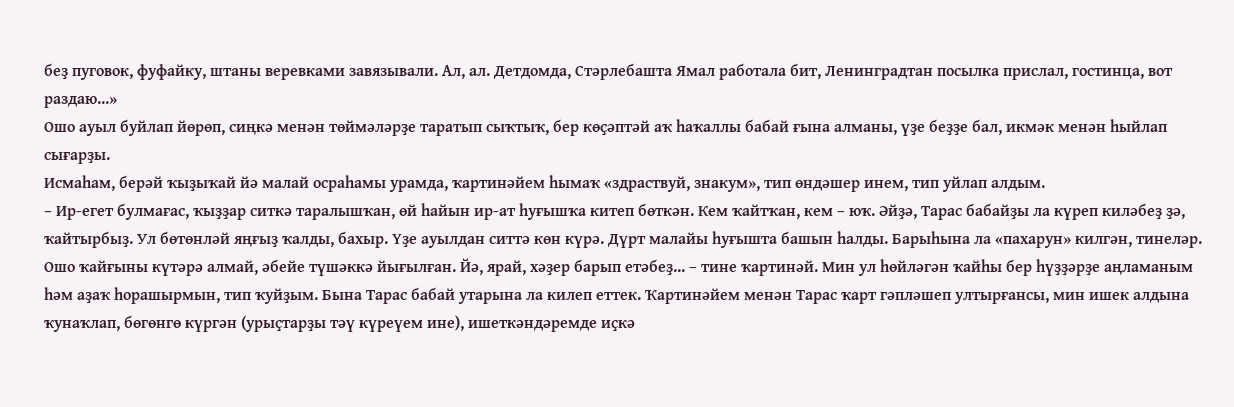беҙ пуговок, фуфайку, штаны веревками завязывали. Ал, ал. Детдомда, Стәрлебашта Ямал работала бит, Ленинградтан посылка прислал, гостинца, вот раздаю...»
Ошо ауыл буйлап йөрөп, сиңкә менән төймәләрҙе таратып сыҡтыҡ, бер көҫәптәй аҡ һаҡаллы бабай ғына алманы, үҙе беҙҙе бал, икмәк менән һыйлап сығарҙы.
Исмаһам, берәй ҡыҙыҡай йә малай осраһамы урамда, ҡартинәйем һымаҡ «здраствуй, знакум», тип өндәшер инем, тип уйлап алдым.
– Ир-егет булмағас, ҡыҙҙар ситкә таралышҡан, өй һайын ир-ат һуғышҡа китеп бөткән. Кем ҡайтҡан, кем – юҡ. Әйҙә, Тарас бабайҙы ла күреп киләбеҙ ҙә, ҡайтырбыҙ. Ул бөтөнләй яңғыҙ ҡалды, бахыр. Үҙе ауылдан ситтә көн күрә. Дүрт малайы һуғышта башын һалды. Барыһына ла «пахарун» килгән, тинеләр. Ошо ҡайғыны күтәрә алмай, әбейе түшәккә йығылған. Йә, ярай, хәҙер барып етәбеҙ... – тине ҡартинәй. Мин ул һөйләгән ҡайһы бер һүҙҙәрҙе аңламаным һәм аҙаҡ һорашырмын, тип ҡуйҙым. Бына Тарас бабай утарына ла килеп еттек. Ҡартинәйем менән Тарас ҡарт гәпләшеп ултырғансы, мин ишек алдына ҡунаҡлап, бөгөнгө күргән (урыҫтарҙы тәү күреүем ине), ишеткәндәремде иҫкә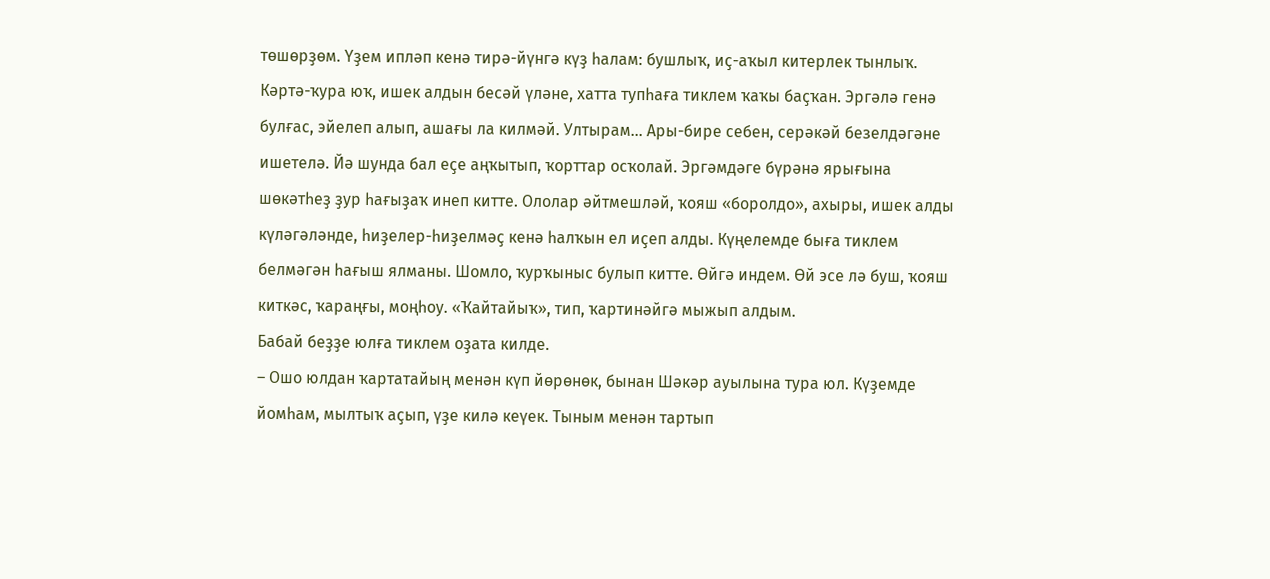төшөрҙөм. Үҙем ипләп кенә тирә-йүнгә күҙ һалам: бушлыҡ, иҫ-аҡыл китерлек тынлыҡ. Кәртә-ҡура юҡ, ишек алдын бесәй үләне, хатта тупһаға тиклем ҡаҡы баҫҡан. Эргәлә генә булғас, эйелеп алып, ашағы ла килмәй. Ултырам... Ары-бире себен, серәкәй безелдәгәне ишетелә. Йә шунда бал еҫе аңҡытып, ҡорттар осҡолай. Эргәмдәге бүрәнә ярығына шөкәтһеҙ ҙур һағыҙаҡ инеп китте. Ололар әйтмешләй, ҡояш «боролдо», ахыры, ишек алды күләгәләнде, һиҙелер-һиҙелмәҫ кенә һалҡын ел иҫеп алды. Күңелемде быға тиклем белмәгән һағыш ялманы. Шомло, ҡурҡыныс булып китте. Өйгә индем. Өй эсе лә буш, ҡояш киткәс, ҡараңғы, моңһоу. «Ҡайтайыҡ», тип, ҡартинәйгә мыжып алдым.
Бабай беҙҙе юлға тиклем оҙата килде.
– Ошо юлдан ҡартатайың менән күп йөрөнөк, бынан Шәкәр ауылына тура юл. Күҙемде йомһам, мылтыҡ аҫып, үҙе килә кеүек. Тыным менән тартып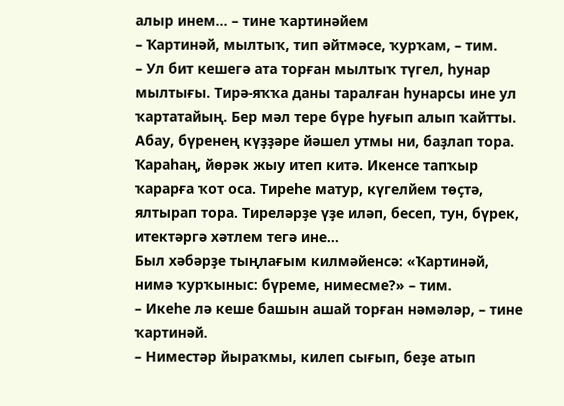алыр инем... – тине ҡартинәйем
– Ҡартинәй, мылтыҡ, тип әйтмәсе, ҡурҡам, – тим.
– Ул бит кешегә ата торған мылтыҡ түгел, һунар мылтығы. Тирә-яҡҡа даны таралған һунарсы ине ул ҡартатайың. Бер мәл тере бүре һуғып алып ҡайтты. Абау, бүренең күҙҙәре йәшел утмы ни, баҙлап тора. Ҡараһаң, йөрәк жыу итеп китә. Икенсе тапҡыр ҡарарға ҡот оса. Тиреһе матур, күгелйем төҫтә, ялтырап тора. Тиреләрҙе үҙе иләп, бесеп, тун, бүрек, итектәргә хәтлем тегә ине...
Был хәбәрҙе тыңлағым килмәйенсә: «Ҡартинәй, нимә ҡурҡыныс: бүреме, нимесме?» – тим.
– Икеһе лә кеше башын ашай торған нәмәләр, – тине ҡартинәй.
– Ниместәр йыраҡмы, килеп сығып, беҙе атып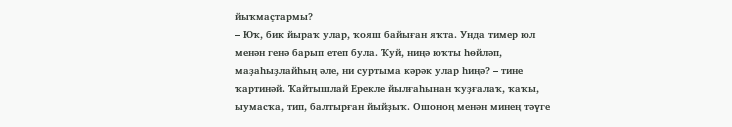йыҡмаҫтармы?
– Юҡ, бик йыраҡ улар, ҡояш байыған яҡта. Унда тимер юл менән генә барып етеп була. Ҡуй, ниңә юҡты һөйләп, маҙаһыҙлайһың әле, ни суртыма кәрәк улар һиңә? – тине ҡартинәй. Ҡайтышлай Ерекле йылғаһынан ҡуҙғалаҡ, ҡаҡы, ыумасҡа, тип, балтырған йыйҙыҡ. Ошоноң менән минең тәүге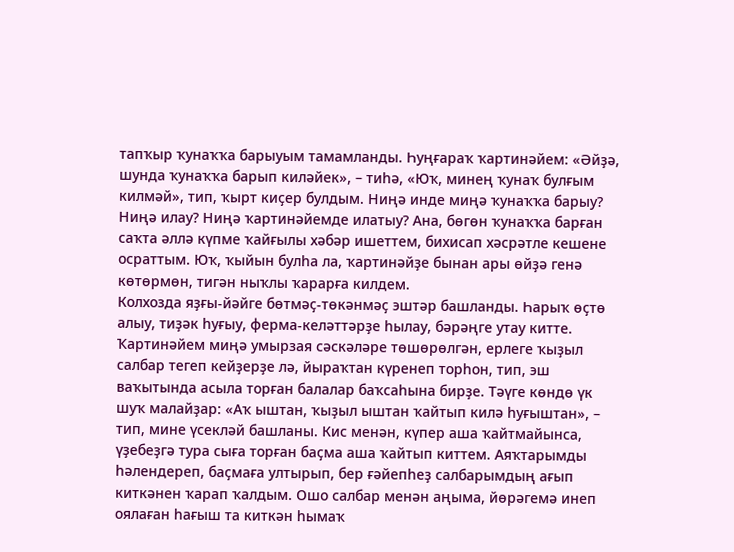тапҡыр ҡунаҡҡа барыуым тамамланды. Һуңғараҡ ҡартинәйем: «Әйҙә, шунда ҡунаҡҡа барып киләйек», – тиһә, «Юҡ, минең ҡунаҡ булғым килмәй», тип, ҡырт киҫер булдым. Ниңә инде миңә ҡунаҡҡа барыу? Ниңә илау? Ниңә ҡартинәйемде илатыу? Ана, бөгөн ҡунаҡҡа барған саҡта әллә күпме ҡайғылы хәбәр ишеттем, бихисап хәсрәтле кешене осраттым. Юҡ, ҡыйын булһа ла, ҡартинәйҙе бынан ары өйҙә генә көтөрмөн, тигән ныҡлы ҡарарға килдем.
Колхозда яҙғы-йәйге бөтмәҫ-төкәнмәҫ эштәр башланды. Һарыҡ өҫтө алыу, тиҙәк һуғыу, ферма-келәттәрҙе һылау, бәрәңге утау китте. Ҡартинәйем миңә умырзая сәскәләре төшөрөлгән, ерлеге ҡыҙыл салбар тегеп кейҙерҙе лә, йыраҡтан күренеп торһон, тип, эш ваҡытында асыла торған балалар баҡсаһына бирҙе. Тәүге көндө үк шуҡ малайҙар: «Аҡ ыштан, ҡыҙыл ыштан ҡайтып килә һуғыштан», – тип, мине үсекләй башланы. Кис менән, күпер аша ҡайтмайынса, үҙебеҙгә тура сыға торған баҫма аша ҡайтып киттем. Аяҡтарымды һәлендереп, баҫмаға ултырып, бер ғәйепһеҙ салбарымдың ағып киткәнен ҡарап ҡалдым. Ошо салбар менән аңыма, йөрәгемә инеп оялаған һағыш та киткән һымаҡ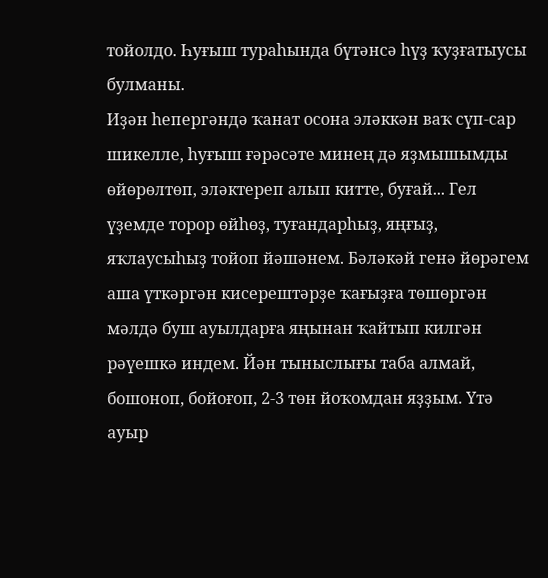тойолдо. Һуғыш тураһында бүтәнсә һүҙ ҡуҙғатыусы булманы.
Иҙән һепергәндә ҡанат осона эләккән ваҡ сүп-сар шикелле, һуғыш ғәрәсәте минең дә яҙмышымды өйөрөлтөп, эләктереп алып китте, буғай... Гел үҙемде торор өйһөҙ, туғандарһыҙ, яңғыҙ, яҡлаусыһыҙ тойоп йәшәнем. Бәләкәй генә йөрәгем аша үткәргән кисерештәрҙе ҡағыҙға төшөргән мәлдә буш ауылдарға яңынан ҡайтып килгән рәүешкә индем. Йән тыныслығы таба алмай, бошоноп, бойоғоп, 2-3 төн йоҡомдан яҙҙым. Үтә ауыр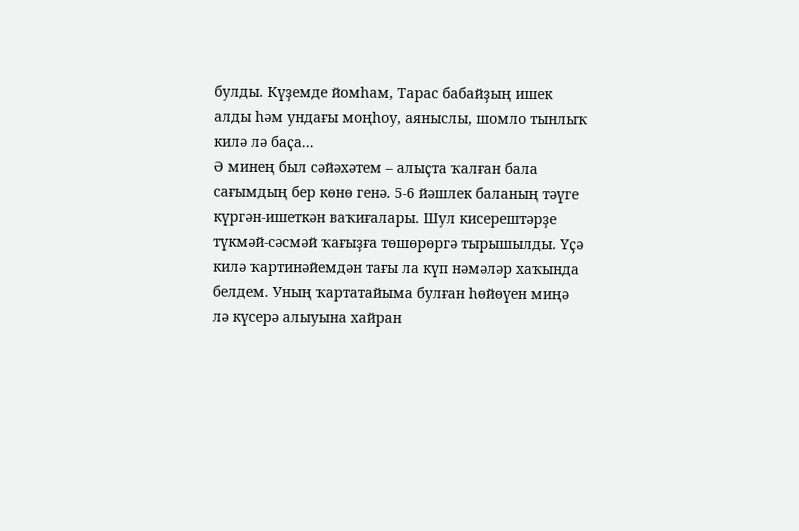булды. Күҙемде йомһам, Тарас бабайҙың ишек алды һәм ундағы моңһоу, аяныслы, шомло тынлыҡ килә лә баҫа...
Ә минең был сәйәхәтем – алыҫта ҡалған бала сағымдың бер көнө генә. 5-6 йәшлек баланың тәүге күргән-ишеткән ваҡиғалары. Шул кисерештәрҙе түкмәй-сәсмәй ҡағыҙға төшөрөргә тырышылды. Үҫә килә ҡартинәйемдән тағы ла күп нәмәләр хаҡында белдем. Уның ҡартатайыма булған һөйөүен миңә лә күсерә алыуына хайран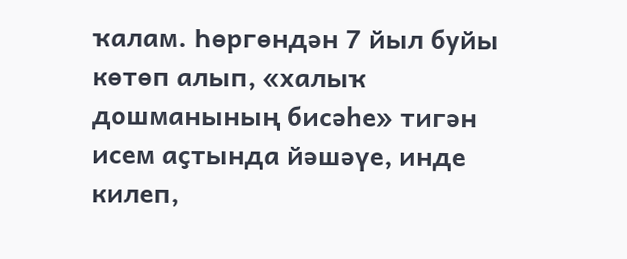ҡалам. Һөргөндән 7 йыл буйы көтөп алып, «халыҡ дошманының бисәһе» тигән исем аҫтында йәшәүе, инде килеп,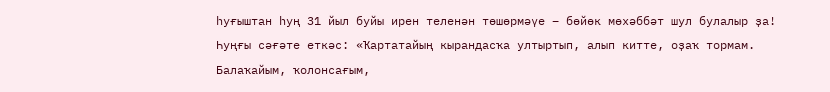һуғыштан һуң 31 йыл буйы ирен теленән төшөрмәүе – бөйөк мөхәббәт шул булалыр ҙа! Һуңғы сәғәте еткәс: «Ҡартатайың кырандасҡа ултыртып, алып китте, оҙаҡ тормам. Балаҡайым, ҡолонсағым,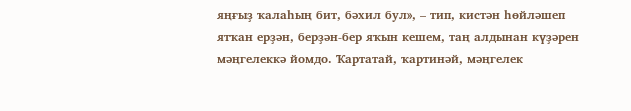яңғыҙ ҡалаһың бит, бәхил бул», – тип, кистән һөйләшеп ятҡан ерҙән, берҙән-бер яҡын кешем, таң алдынан күҙәрен мәңгелеккә йомдо. Ҡартатай, ҡартинәй, мәңгелек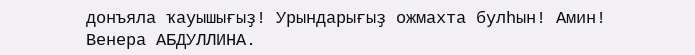донъяла ҡауышығыҙ! Урындарығыҙ ожмахта булһын! Амин!
Венера АБДУЛЛИНА.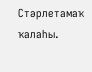Стәрлетамаҡ ҡалаһы.